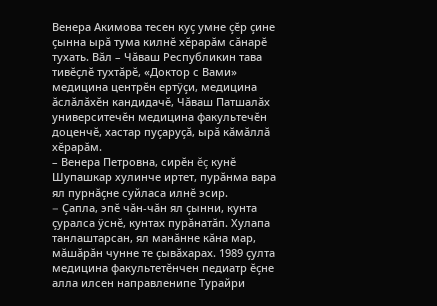Венера Акимова тесен куç умне çĕр çине çынна ырă тума килнĕ хĕрарăм сăнарĕ тухать. Вăл – Чăваш Республикин тава тивĕçлĕ тухтăрĕ, «Доктор с Вами» медицина центрĕн ертÿçи, медицина ăслăлăхĕн кандидачĕ, Чăваш Патшалăх университечĕн медицина факультечĕн доценчĕ, хастар пуçаруçă, ырă кăмăллă хĕрарăм.
– Венера Петровна, сирĕн ĕç кунĕ Шупашкар хулинче иртет, пурăнма вара ял пурнăçне суйласа илнĕ эсир.
– Çапла, эпĕ чăн-чăн ял çынни, кунта çуралса ÿснĕ, кунтах пурăнатăп. Хулапа танлаштарсан, ял манăнне кăна мар, мăшăрăн чунне те çывăхарах. 1989 çулта медицина факультетĕнчен педиатр ĕçне алла илсен направленипе Турайри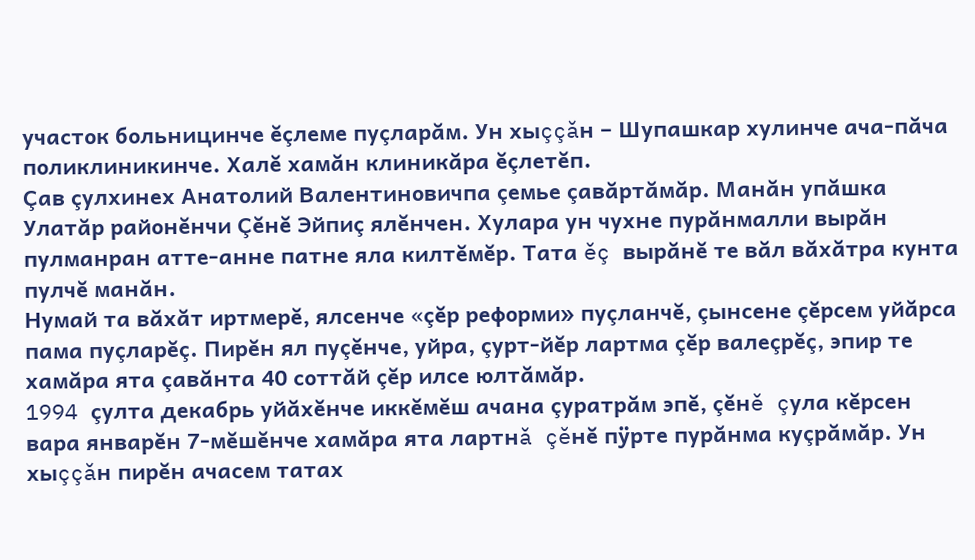участок больницинче ĕçлеме пуçларăм. Ун хыççăн – Шупашкар хулинче ача-пăча поликлиникинче. Халĕ хамăн клиникăра ĕçлетĕп.
Çав çулхинех Анатолий Валентиновичпа çемье çавăртăмăр. Манăн упăшка Улатăр районĕнчи Çĕнĕ Эйпиç ялĕнчен. Хулара ун чухне пурăнмалли вырăн пулманран атте-анне патне яла килтĕмĕр. Тата ĕç вырăнĕ те вăл вăхăтра кунта пулчĕ манăн.
Нумай та вăхăт иртмерĕ, ялсенче «çĕр реформи» пуçланчĕ, çынсене çĕрсем уйăрса пама пуçларĕç. Пирĕн ял пуçĕнче, уйра, çурт-йĕр лартма çĕр валеçрĕç, эпир те хамăра ята çавăнта 40 соттăй çĕр илсе юлтăмăр.
1994 çулта декабрь уйăхĕнче иккĕмĕш ачана çуратрăм эпĕ, çĕнĕ çула кĕрсен вара январĕн 7-мĕшĕнче хамăра ята лартнă çĕнĕ пÿрте пурăнма куçрăмăр. Ун хыççăн пирĕн ачасем татах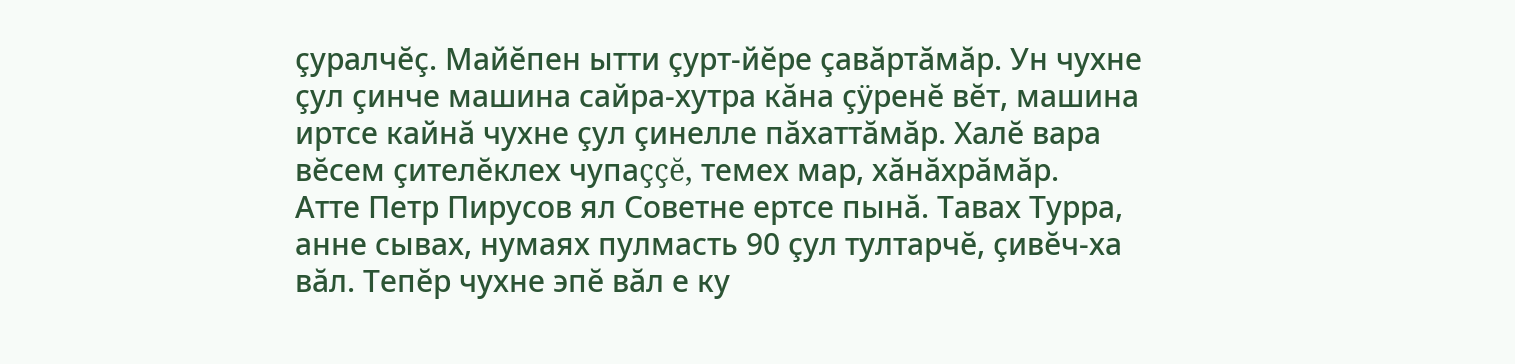çуралчĕç. Майĕпен ытти çурт-йĕре çавăртăмăр. Ун чухне çул çинче машина сайра-хутра кăна çÿренĕ вĕт, машина иртсе кайнă чухне çул çинелле пăхаттăмăр. Халĕ вара вĕсем çителĕклех чупаççĕ, темех мар, хăнăхрăмăр.
Атте Петр Пирусов ял Советне ертсе пынă. Тавах Турра, анне сывах, нумаях пулмасть 90 çул тултарчĕ, çивĕч-ха вăл. Тепĕр чухне эпĕ вăл е ку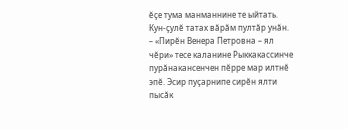ĕçе тума манманнине те ыйтать. Кун-çулĕ татах вăрăм пултăр унăн.
– «Пирĕн Венера Петровна – ял чĕри» тесе каланине Рыккакассинче пурăнакансенчен пĕрре мар илтнĕ эпĕ. Эсир пуçарнипе сирĕн ялти пысăк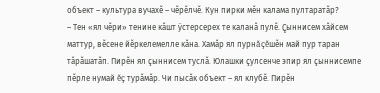объект – культура вучахĕ – чĕрĕлчĕ. Кун пирки мĕн калама пултаратăр?
– Тен «ял чĕри» тенине кăшт ÿстерсерех те каланă пулĕ. Çыннисем хăйсем маттур, вĕсене йĕркелемелле кăна. Хамăр ял пурнăçĕшĕн май пур таран тăрăшатăп. Пирĕн ял çыннисем туслă. Юлашки çулсенче эпир ял çыннисемпе пĕрле нумай ĕç турăмăр. Чи пысăк объект – ял клубĕ. Пирĕн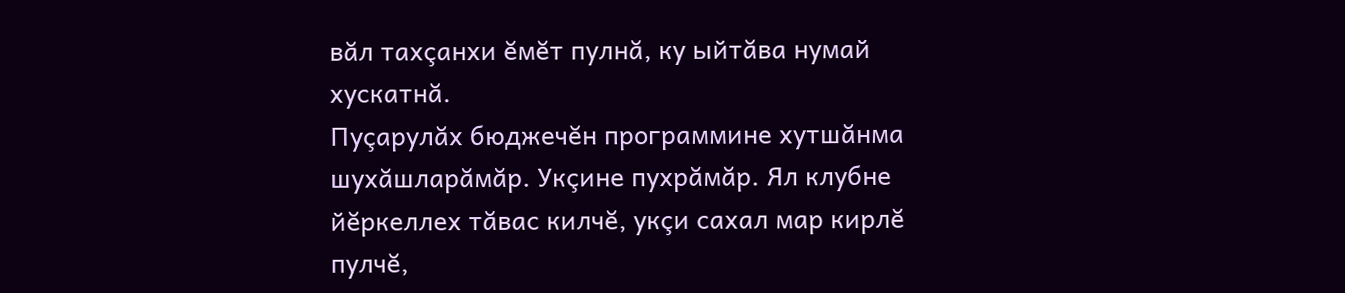вăл тахçанхи ĕмĕт пулнă, ку ыйтăва нумай хускатнă.
Пуçарулăх бюджечĕн программине хутшăнма шухăшларăмăр. Укçине пухрăмăр. Ял клубне йĕркеллех тăвас килчĕ, укçи сахал мар кирлĕ пулчĕ,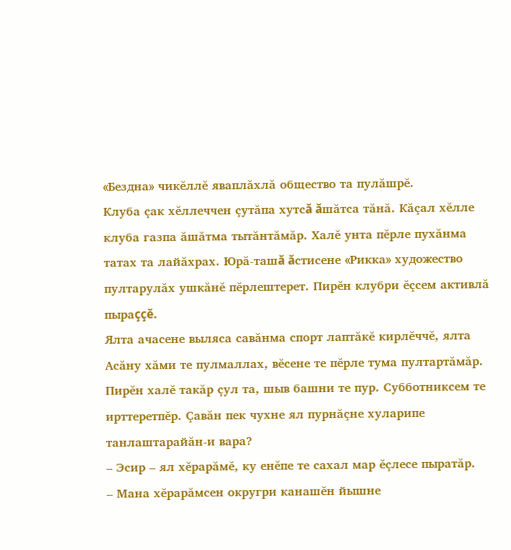«Бездна» чикĕллĕ яваплăхлă общество та пулăшрĕ.
Клуба çак хĕллеччен çутăпа хутсă ăшăтса тăнă. Кăçал хĕлле клуба газпа ăшăтма тытăнтăмăр. Халĕ унта пĕрле пухăнма татах та лайăхрах. Юрă-ташă ăстисене «Рикка» художество пултарулăх ушкăнĕ пĕрлештерет. Пирĕн клубри ĕçсем активлă пыраççĕ.
Ялта ачасене выляса савăнма спорт лаптăкĕ кирлĕччĕ, ялта Асăну хăми те пулмаллах, вĕсене те пĕрле тума пултартăмăр. Пирĕн халĕ такăр çул та, шыв башни те пур. Субботниксем те ирттеретпĕр. Çавăн пек чухне ял пурнăçне хуларипе танлаштарайăн-и вара?
– Эсир – ял хĕрарăмĕ, ку енĕпе те сахал мар ĕçлесе пыратăр.
– Мана хĕрарăмсен округри канашĕн йышне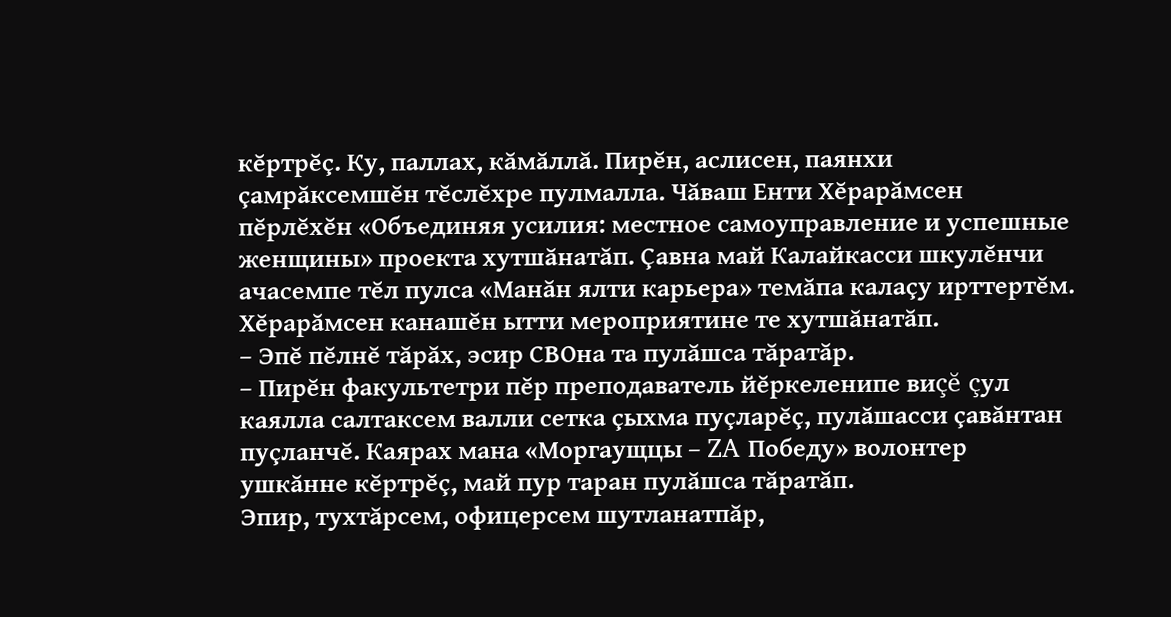кĕртрĕç. Ку, паллах, кăмăллă. Пирĕн, аслисен, паянхи çамрăксемшĕн тĕслĕхре пулмалла. Чăваш Енти Хĕрарăмсен пĕрлĕхĕн «Объединяя усилия: местное самоуправление и успешные женщины» проекта хутшăнатăп. Çавна май Калайкасси шкулĕнчи ачасемпе тĕл пулса «Манăн ялти карьера» темăпа калаçу ирттертĕм. Хĕрарăмсен канашĕн ытти мероприятине те хутшăнатăп.
– Эпĕ пĕлнĕ тăрăх, эсир СВОна та пулăшса тăратăр.
– Пирĕн факультетри пĕр преподаватель йĕркеленипе виçĕ çул каялла салтаксем валли сетка çыхма пуçларĕç, пулăшасси çавăнтан пуçланчĕ. Каярах мана «Моргаущцы – ZA Победу» волонтер ушкăнне кĕртрĕç, май пур таран пулăшса тăратăп.
Эпир, тухтăрсем, офицерсем шутланатпăр,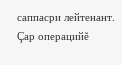саппасри лейтенант. Çар операцийĕ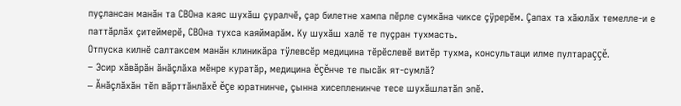пуçлансан манăн та СВОна каяс шухăш çуралчĕ, çар билетне хампа пĕрле сумкăна чиксе çÿрерĕм. Çапах та хăюлăх темелле-и е паттăрлăх çитеймерĕ, СВОна тухса каяймарăм. Ку шухăш халĕ те пуçран тухмасть.
Отпуска килнĕ салтаксем манăн клиникăра тÿлевсĕр медицина тĕрĕслевĕ витĕр тухма, консультаци илме пултараççĕ.
– Эсир хăвăрăн ăнăçлăха мĕнре куратăр, медицина ĕçĕнче те пысăк ят-сумлă?
– Ăнăçлăхăн тĕп вăрттăнлăхĕ ĕçе юратнинче, çынна хисепленинче тесе шухăшлатăп эпĕ.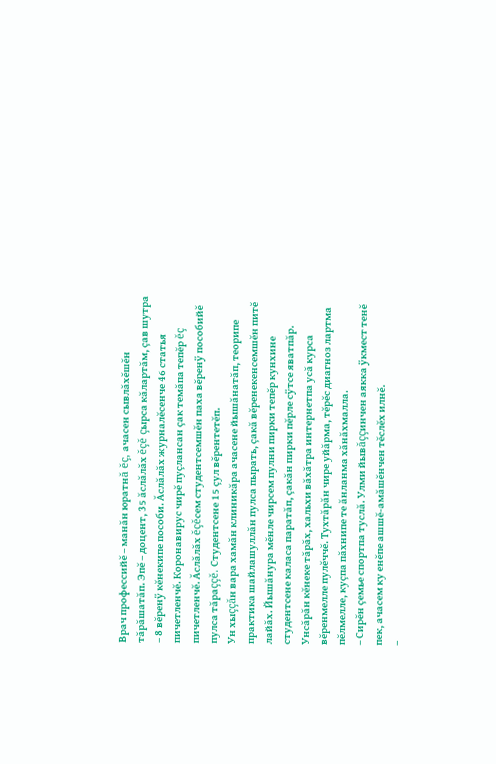Врач профессийĕ – манăн юратнă ĕç, ачасен сывлăхĕшĕн тăрăшатăп. Эпĕ – доцент, 35 ăслăлăх ĕçĕ çырса кăлартăм, çав шутра – 8 вĕренÿ кĕнекипе пособи. Ăслăлăх журналĕсенче 46 статья пичетленчĕ. Коронавирус чирĕ пуçлансан çак темăпа тепĕр ĕç пичетленчĕ. Ăслăлăх ĕçĕсем студентсемшĕн паха вĕренÿ пособийĕ пулса тăраççĕ. Студентсене 15 çул вĕрентетĕп.
Ун хыççăн вара хамăн клиникăра ачасене йышăнатăп, теорипе практика шайлашуллăн пулса пырать, çакă вĕренекенсемшĕн питĕ лайăх. Йышăнура мĕнле чирсем пулни пирки тепĕр кунхине студентсене каласа паратăп, çакăн пирки пĕрле сÿтсе яватпăр. Унсăрăн кĕнеке тăрăх, хальхи вăхăтра интернетпа усă курса вĕренмелле пулĕччĕ. Тухтăрăн чире уйăрма, тĕрĕс диагноз лартма пĕлмелле, куçпа пăхнипе те ăнланма хăнăхмалла.
– Сирĕн çемье спортпа туслă. Улми йывăççинчен аякка ÿкмест тенĕ пек, ачасем ку енĕпе ашшĕ-амăшĕнчен тĕслĕх илнĕ.
–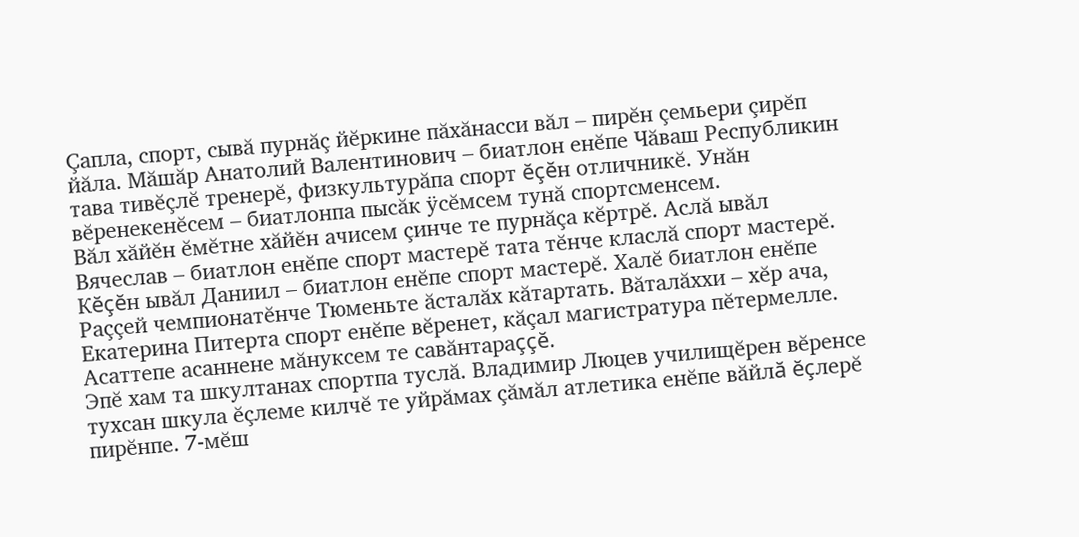Çапла, спорт, сывă пурнăç йĕркине пăхăнасси вăл – пирĕн çемьери çирĕп йăла. Мăшăр Анатолий Валентинович – биатлон енĕпе Чăваш Республикин тава тивĕçлĕ тренерĕ, физкультурăпа спорт ĕçĕн отличникĕ. Унăн вĕренекенĕсем – биатлонпа пысăк ÿсĕмсем тунă спортсменсем.
Вăл хăйĕн ĕмĕтне хăйĕн ачисем çинче те пурнăçа кĕртрĕ. Аслă ывăл Вячеслав – биатлон енĕпе спорт мастерĕ тата тĕнче класлă спорт мастерĕ. Кĕçĕн ывăл Даниил – биатлон енĕпе спорт мастерĕ. Халĕ биатлон енĕпе Раççей чемпионатĕнче Тюменьте ăсталăх кăтартать. Вăталăххи – хĕр ача, Екатерина Питерта спорт енĕпе вĕренет, кăçал магистратура пĕтермелле. Асаттепе асаннене мăнуксем те савăнтараççĕ.
Эпĕ хам та шкултанах спортпа туслă. Владимир Люцев училищĕрен вĕренсе тухсан шкула ĕçлеме килчĕ те уйрăмах çăмăл атлетика енĕпе вăйлă ĕçлерĕ пирĕнпе. 7-мĕш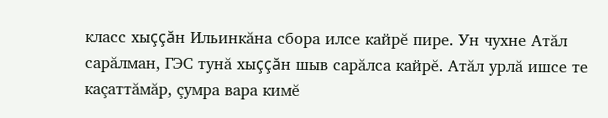класс хыççăн Ильинкăна сбора илсе кайрĕ пире. Ун чухне Атăл сарăлман, ГЭС тунă хыççăн шыв сарăлса кайрĕ. Атăл урлă ишсе те каçаттăмăр, çумра вара кимĕ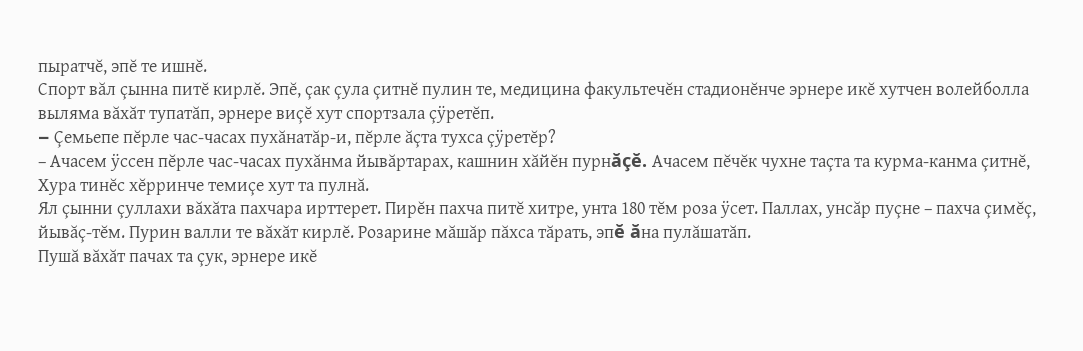пыратчĕ, эпĕ те ишнĕ.
Спорт вăл çынна питĕ кирлĕ. Эпĕ, çак çула çитнĕ пулин те, медицина факультечĕн стадионĕнче эрнере икĕ хутчен волейболла выляма вăхăт тупатăп, эрнере виçĕ хут спортзала çÿретĕп.
– Çемьепе пĕрле час-часах пухăнатăр-и, пĕрле ăçта тухса çÿретĕр?
– Ачасем ÿссен пĕрле час-часах пухăнма йывăртарах, кашнин хăйĕн пурнăçĕ. Ачасем пĕчĕк чухне таçта та курма-канма çитнĕ, Хура тинĕс хĕрринче темиçе хут та пулнă.
Ял çынни çуллахи вăхăта пахчара ирттерет. Пирĕн пахча питĕ хитре, унта 180 тĕм роза ÿсет. Паллах, унсăр пуçне – пахча çимĕç, йывăç-тĕм. Пурин валли те вăхăт кирлĕ. Розарине мăшăр пăхса тăрать, эпĕ ăна пулăшатăп.
Пушă вăхăт пачах та çук, эрнере икĕ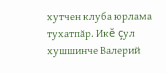хутчен клуба юрлама тухатпăр. Икĕ çул хушшинче Валерий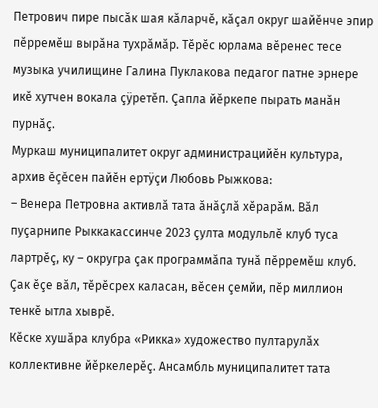Петрович пире пысăк шая кăларчĕ, кăçал округ шайĕнче эпир пĕрремĕш вырăна тухрăмăр. Тĕрĕс юрлама вĕренес тесе музыка училищине Галина Пуклакова педагог патне эрнере икĕ хутчен вокала çÿретĕп. Çапла йĕркепе пырать манăн пурнăç.
Муркаш муниципалитет округ администрацийĕн культура, архив ĕçĕсен пайĕн ертÿçи Любовь Рыжкова:
– Венера Петровна активлă тата ăнăçлă хĕрарăм. Вăл пуçарнипе Рыккакассинче 2023 çулта модульлĕ клуб туса лартрĕç, ку – округра çак программăпа тунă пĕрремĕш клуб. Çак ĕçе вăл, тĕрĕсрех каласан, вĕсен çемйи, пĕр миллион тенкĕ ытла хыврĕ.
Кĕске хушăра клубра «Рикка» художество пултарулăх коллективне йĕркелерĕç. Ансамбль муниципалитет тата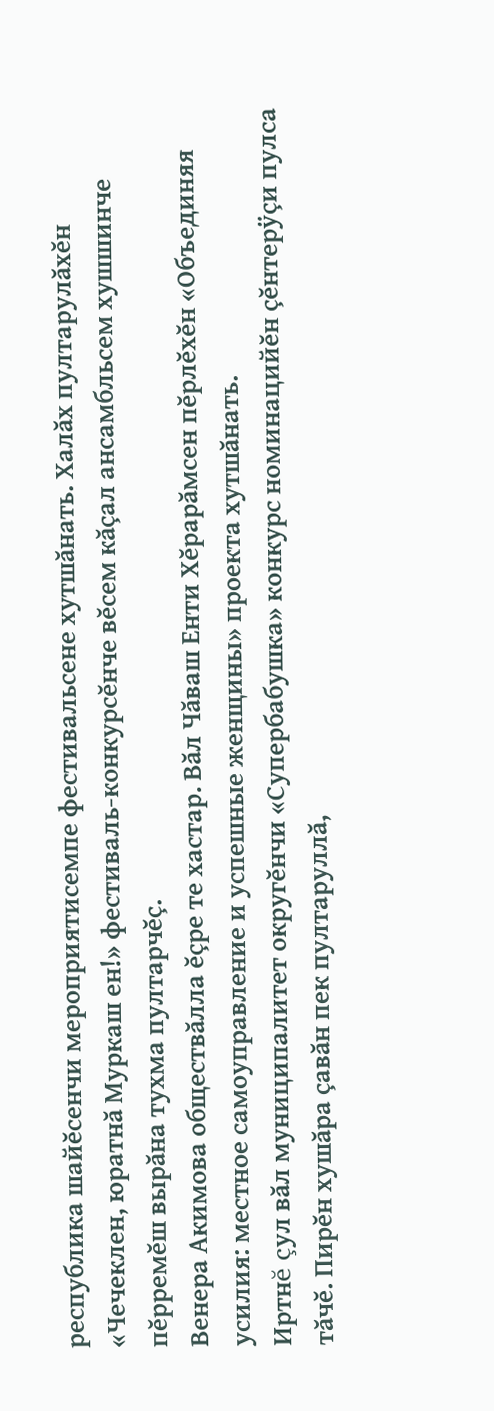республика шайĕсенчи мероприятисемпе фестивальсене хутшăнать. Халăх пултарулăхĕн «Чечеклен, юратнă Муркаш ен!» фестиваль-конкурсĕнче вĕсем кăçал ансамбльсем хушшинче пĕрремĕш вырăна тухма пултарчĕç.
Венера Акимова обществăлла ĕçре те хастар. Вăл Чăваш Енти Хĕрарăмсен пĕрлĕхĕн «Объединяя усилия: местное самоуправление и успешные женщины» проекта хутшăнать.
Иртнĕ çул вăл муниципалитет округĕнчи «Супербабушка» конкурс номинацийĕн çĕнтерÿçи пулса тăчĕ. Пирĕн хушăра çавăн пек пултаруллă,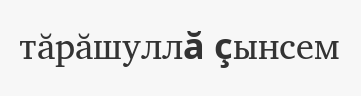тăрăшуллă çынсем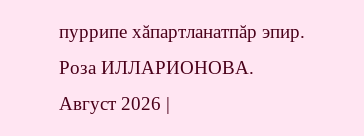пуррипе хăпартланатпăр эпир.
Роза ИЛЛАРИОНОВА.
Август 2026 |